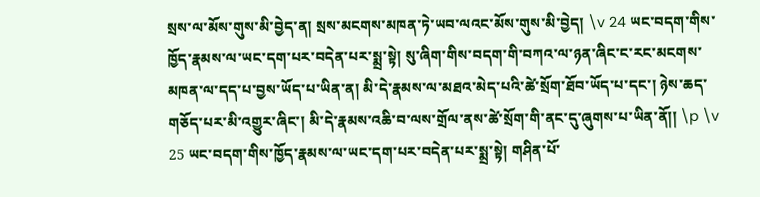སྲས་ལ་མོས་གུས་མི་བྱེད་ན། སྲས་མངགས་མཁན་ཏེ་ཡབ་ལའང་མོས་གུས་མི་བྱེད། \v 24 ཡང་བདག་གིས་ཁྱོད་རྣམས་ལ་ཡང་དག་པར་བདེན་པར་སྨྲ་སྟེ། སུ་ཞིག་གིས་བདག་གི་བཀའ་ལ་ཉན་ཞིང་ང་རང་མངགས་མཁན་ལ་དད་པ་བྱས་ཡོད་པ་ཡིན་ན། མི་དེ་རྣམས་ལ་མཐའ་མེད་པའི་ཚེ་སྲོག་ཐོབ་ཡོད་པ་དང་། ཉེས་ཆད་གཅོད་པར་མི་འགྱུར་ཞིང་། མི་དེ་རྣམས་འཆི་བ་ལས་གྲོལ་ནས་ཚེ་སྲོག་གི་ནང་དུ་ཞུགས་པ་ཡིན་ནོ།། \p \v 25 ཡང་བདག་གིས་ཁྱོད་རྣམས་ལ་ཡང་དག་པར་བདེན་པར་སྨྲ་སྟེ། གཤིན་པོ་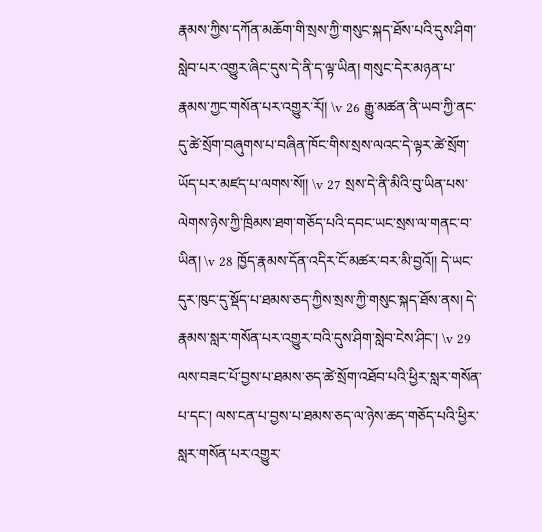རྣམས་ཀྱིས་དཀོན་མཆོག་གི་སྲས་ཀྱི་གསུང་སྐད་ཐོས་པའི་དུས་ཤིག་སླེབ་པར་འགྱུར་ཞིང་དུས་དེ་ནི་ད་ལྟ་ཡིན། གསུང་དེར་མཉན་པ་རྣམས་ཀྱང་གསོན་པར་འགྱུར་རོ།། \v 26 རྒྱུ་མཚན་ནི་ཡབ་ཀྱི་ནང་དུ་ཚེ་སྲོག་བཞུགས་པ་བཞིན་ཁོང་གིས་སྲས་ལའང་དེ་ལྟར་ཚེ་སྲོག་ཡོད་པར་མཛད་པ་ལགས་སོ།། \v 27 སྲས་དེ་ནི་མིའི་བུ་ཡིན་པས་ལེགས་ཉེས་ཀྱི་ཁྲིམས་ཐག་གཅོད་པའི་དབང་ཡང་སྲས་ལ་གནང་བ་ཡིན། \v 28 ཁྱོད་རྣམས་དོན་འདིར་ངོ་མཚར་བར་མི་བྱའོ།། དེ་ཡང་དུར་ཁུང་དུ་སྡོད་པ་ཐམས་ཅད་ཀྱིས་སྲས་ཀྱི་གསུང་སྐད་ཐོས་ནས། དེ་རྣམས་སླར་གསོན་པར་འགྱུར་བའི་དུས་ཤིག་སླེབ་ངེས་ཤིང་། \v 29 ལས་བཟང་པོ་བྱས་པ་ཐམས་ཅད་ཚེ་སྲོག་འཐོབ་པའི་ཕྱིར་སླར་གསོན་པ་དང་། ལས་ངན་པ་བྱས་པ་ཐམས་ཅད་ལ་ཉེས་ཆད་གཅོད་པའི་ཕྱིར་སླར་གསོན་པར་འགྱུར་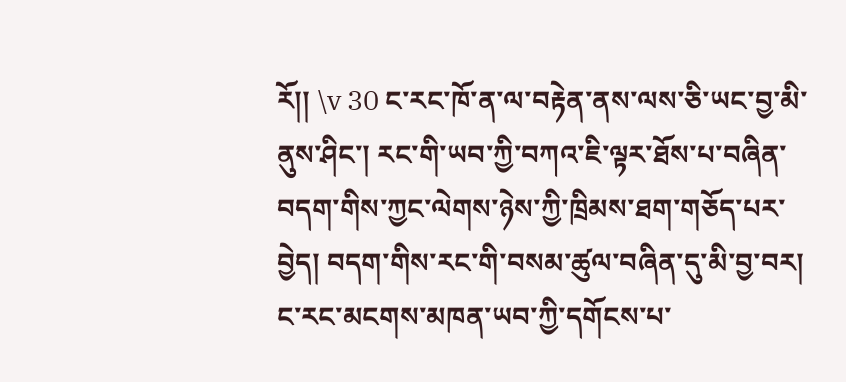རོ།། \v 30 ང་རང་ཁོ་ན་ལ་བརྟེན་ནས་ལས་ཅི་ཡང་བྱ་མི་ནུས་ཤིང་། རང་གི་ཡབ་ཀྱི་བཀའ་ཇི་ལྟར་ཐོས་པ་བཞིན་བདག་གིས་ཀྱང་ལེགས་ཉེས་ཀྱི་ཁྲིམས་ཐག་གཅོད་པར་བྱེད། བདག་གིས་རང་གི་བསམ་ཚུལ་བཞིན་དུ་མི་བྱ་བར། ང་རང་མངགས་མཁན་ཡབ་ཀྱི་དགོངས་པ་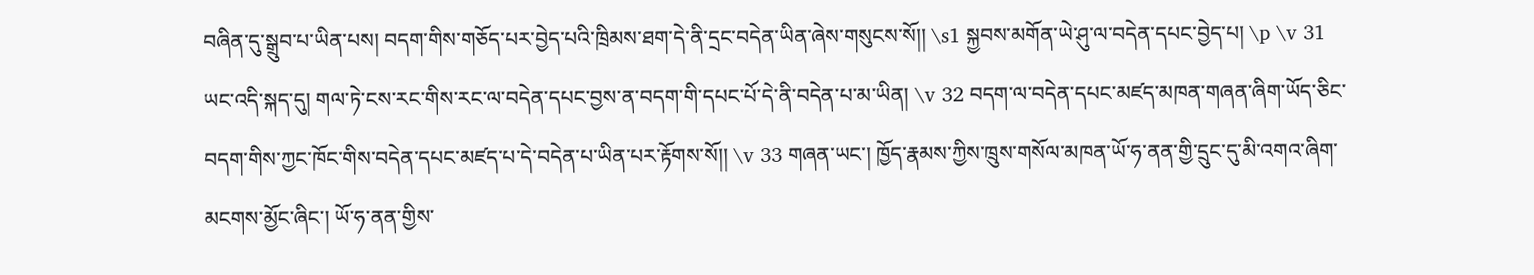བཞིན་དུ་སྒྲུབ་པ་ཡིན་པས། བདག་གིས་གཅོད་པར་བྱེད་པའི་ཁྲིམས་ཐག་དེ་ནི་དྲང་བདེན་ཡིན་ཞེས་གསུངས་སོ།། \s1 སྐྱབས་མགོན་ཡེ་ཤུ་ལ་བདེན་དཔང་བྱེད་པ། \p \v 31 ཡང་འདི་སྐད་དུ། གལ་ཏེ་ངས་རང་གིས་རང་ལ་བདེན་དཔང་བྱས་ན་བདག་གི་དཔང་པོ་དེ་ནི་བདེན་པ་མ་ཡིན། \v 32 བདག་ལ་བདེན་དཔང་མཛད་མཁན་གཞན་ཞིག་ཡོད་ཅིང་བདག་གིས་ཀྱང་ཁོང་གིས་བདེན་དཔང་མཛད་པ་དེ་བདེན་པ་ཡིན་པར་རྟོགས་སོ།། \v 33 གཞན་ཡང་། ཁྱོད་རྣམས་ཀྱིས་ཁྲུས་གསོལ་མཁན་ཡོ་ཧ་ནན་གྱི་དྲུང་དུ་མི་འགའ་ཞིག་མངགས་མྱོང་ཞིང་། ཡོ་ཧ་ནན་གྱིས་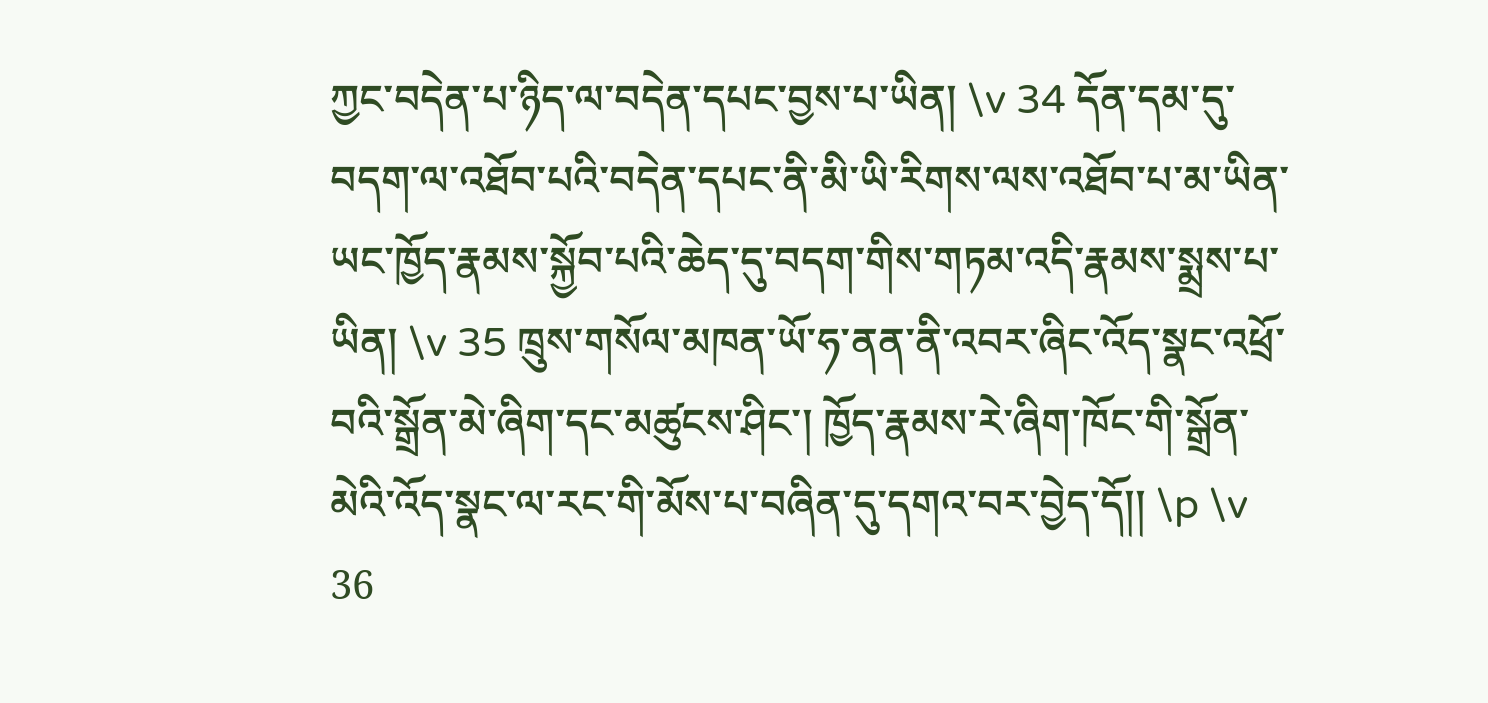ཀྱང་བདེན་པ་ཉིད་ལ་བདེན་དཔང་བྱས་པ་ཡིན། \v 34 དོན་དམ་དུ་བདག་ལ་འཐོབ་པའི་བདེན་དཔང་ནི་མི་ཡི་རིགས་ལས་འཐོབ་པ་མ་ཡིན་ཡང་ཁྱོད་རྣམས་སྐྱོབ་པའི་ཆེད་དུ་བདག་གིས་གཏམ་འདི་རྣམས་སྨྲས་པ་ཡིན། \v 35 ཁྲུས་གསོལ་མཁན་ཡོ་ཧ་ནན་ནི་འབར་ཞིང་འོད་སྣང་འཕྲོ་བའི་སྒྲོན་མེ་ཞིག་དང་མཚུངས་ཤིང་། ཁྱོད་རྣམས་རེ་ཞིག་ཁོང་གི་སྒྲོན་མེའི་འོད་སྣང་ལ་རང་གི་མོས་པ་བཞིན་དུ་དགའ་བར་བྱེད་དོ།། \p \v 36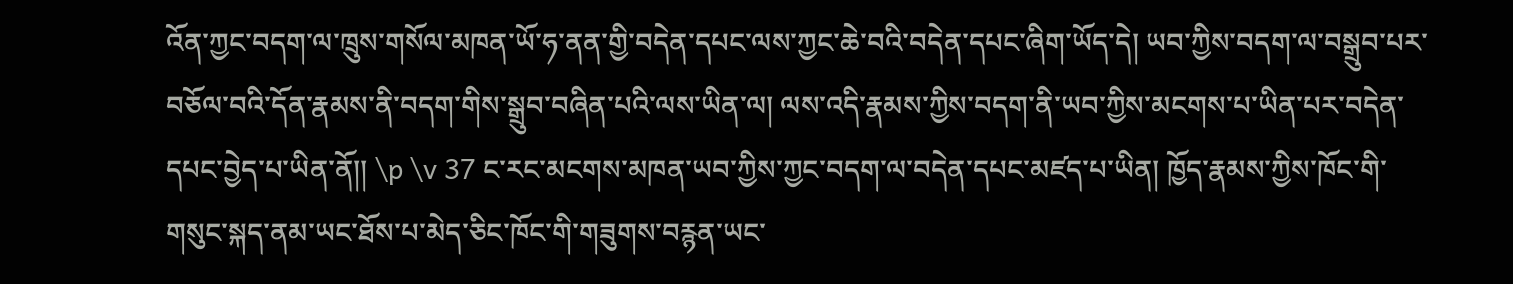འོན་ཀྱང་བདག་ལ་ཁྲུས་གསོལ་མཁན་ཡོ་ཧ་ནན་གྱི་བདེན་དཔང་ལས་ཀྱང་ཆེ་བའི་བདེན་དཔང་ཞིག་ཡོད་དེ། ཡབ་ཀྱིས་བདག་ལ་བསྒྲུབ་པར་བཅོལ་བའི་དོན་རྣམས་ནི་བདག་གིས་སྒྲུབ་བཞིན་པའི་ལས་ཡིན་ལ། ལས་འདི་རྣམས་ཀྱིས་བདག་ནི་ཡབ་ཀྱིས་མངགས་པ་ཡིན་པར་བདེན་དཔང་བྱེད་པ་ཡིན་ནོ།། \p \v 37 ང་རང་མངགས་མཁན་ཡབ་ཀྱིས་ཀྱང་བདག་ལ་བདེན་དཔང་མཛད་པ་ཡིན། ཁྱོད་རྣམས་ཀྱིས་ཁོང་གི་གསུང་སྐད་ནམ་ཡང་ཐོས་པ་མེད་ཅིང་ཁོང་གི་གཟུགས་བརྙན་ཡང་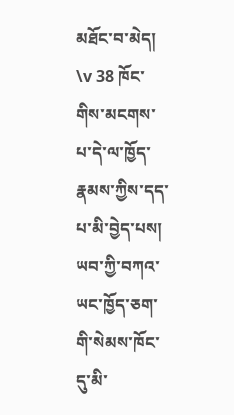མཐོང་བ་མེད། \v 38 ཁོང་གིས་མངགས་པ་དེ་ལ་ཁྱོད་རྣམས་ཀྱིས་དད་པ་མི་བྱེད་པས། ཡབ་ཀྱི་བཀའ་ཡང་ཁྱོད་ཅག་གི་སེམས་ཁོང་དུ་མི་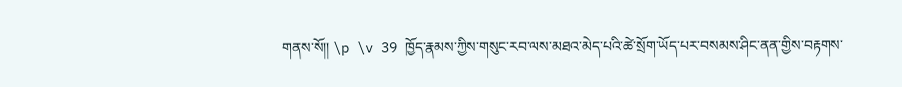གནས་སོ།། \p \v 39 ཁྱོད་རྣམས་ཀྱིས་གསུང་རབ་ལས་མཐའ་མེད་པའི་ཚེ་སྲོག་ཡོད་པར་བསམས་ཤིང་ནན་གྱིས་བརྟགས་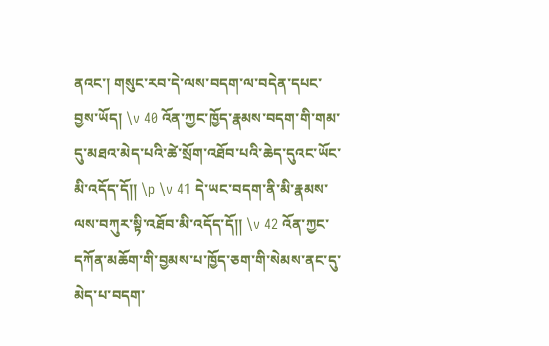ནའང་། གསུང་རབ་དེ་ལས་བདག་ལ་བདེན་དཔང་བྱས་ཡོད། \v 40 འོན་ཀྱང་ཁྱོད་རྣམས་བདག་གི་གམ་དུ་མཐའ་མེད་པའི་ཚེ་སྲོག་འཐོབ་པའི་ཆེད་དུའང་ཡོང་མི་འདོད་དོ།། \p \v 41 དེ་ཡང་བདག་ནི་མི་རྣམས་ལས་བཀུར་སྟི་འཐོབ་མི་འདོད་དོ།། \v 42 འོན་ཀྱང་དཀོན་མཆོག་གི་བྱམས་པ་ཁྱོད་ཅག་གི་སེམས་ནང་དུ་མེད་པ་བདག་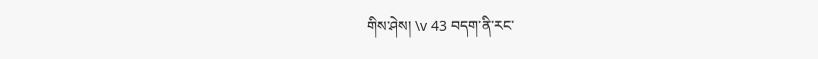གིས་ཤེས། \v 43 བདག་ནི་རང་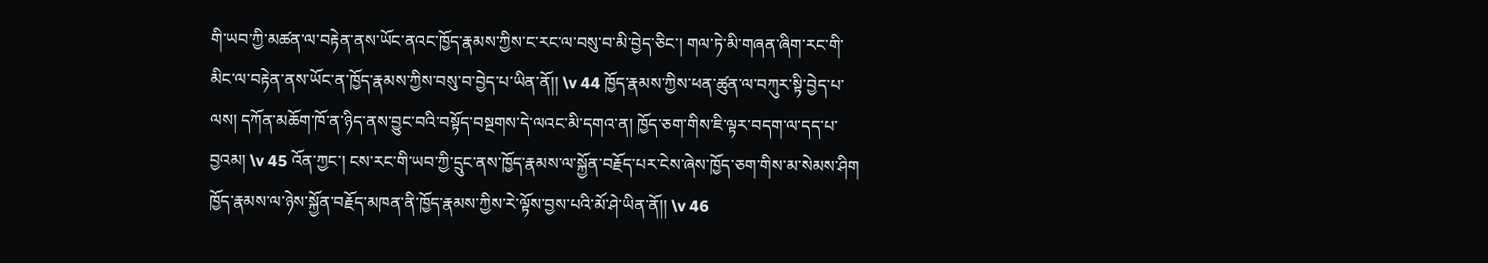གི་ཡབ་ཀྱི་མཚན་ལ་བརྟེན་ནས་ཡོང་ནའང་ཁྱོད་རྣམས་ཀྱིས་ང་རང་ལ་བསུ་བ་མི་བྱེད་ཅིང་། གལ་ཏེ་མི་གཞན་ཞིག་རང་གི་མིང་ལ་བརྟེན་ནས་ཡོང་ན་ཁྱོད་རྣམས་ཀྱིས་བསུ་བ་བྱེད་པ་ཡིན་ནོ།། \v 44 ཁྱོད་རྣམས་ཀྱིས་ཕན་ཚུན་ལ་བཀུར་སྟི་བྱེད་པ་ལས། དཀོན་མཆོག་ཁོ་ན་ཉིད་ནས་བྱུང་བའི་བསྟོད་བསྔགས་དེ་ལའང་མི་དགའ་ན། ཁྱོད་ཅག་གིས་ཇི་ལྟར་བདག་ལ་དད་པ་བྱའམ། \v 45 འོན་ཀྱང་། ངས་རང་གི་ཡབ་ཀྱི་དྲུང་ནས་ཁྱོད་རྣམས་ལ་སྐྱོན་བརྗོད་པར་ངེས་ཞེས་ཁྱོད་ཅག་གིས་མ་སེམས་ཤིག ཁྱོད་རྣམས་ལ་ཉེས་སྐྱོན་བརྗོད་མཁན་ནི་ཁྱོད་རྣམས་ཀྱིས་རེ་ལྟོས་བྱས་པའི་མོ་ཤེ་ཡིན་ནོ།། \v 46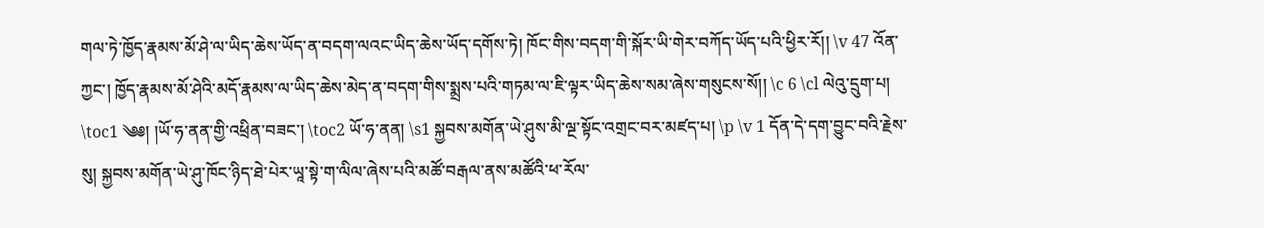གལ་ཏེ་ཁྱོད་རྣམས་མོ་ཤེ་ལ་ཡིད་ཆེས་ཡོད་ན་བདག་ལའང་ཡིད་ཆེས་ཡོད་དགོས་ཏེ། ཁོང་གིས་བདག་གི་སྐོར་ཡི་གེར་བཀོད་ཡོད་པའི་ཕྱིར་རོ།། \v 47 འོན་ཀྱང་། ཁྱོད་རྣམས་མོ་ཤེའི་མདོ་རྣམས་ལ་ཡིད་ཆེས་མེད་ན་བདག་གིས་སྨྲས་པའི་གཏམ་ལ་ཇི་ལྟར་ཡིད་ཆེས་སམ་ཞེས་གསུངས་སོ།། \c 6 \cl ལེའུ་དྲུག་པ། \toc1 ༄༅། །ཡོ་ཧ་ནན་གྱི་འཕྲིན་བཟང་། \toc2 ཡོ་ཧ་ནན། \s1 སྐྱབས་མགོན་ཡེ་ཤུས་མི་ལྔ་སྟོང་འགྲང་བར་མཛད་པ། \p \v 1 དོན་དེ་དག་བྱུང་བའི་རྗེས་སུ། སྐྱབས་མགོན་ཡེ་ཤུ་ཁོང་ཉིད་ཐེ་པེར་ཡཱ་སྟེ་ག་ལིལ་ཞེས་པའི་མཚོ་བརྒལ་ནས་མཚོའི་ཕ་རོལ་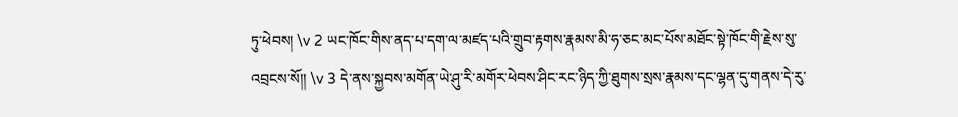ཏུ་ཕེབས། \v 2 ཡང་ཁོང་གིས་ནད་པ་དག་ལ་མཛད་པའི་གྲུབ་རྟགས་རྣམས་མི་ཧ་ཅང་མང་པོས་མཐོང་སྟེ་ཁོང་གི་རྗེས་སུ་འབྲངས་སོ།། \v 3 དེ་ནས་སྐྱབས་མགོན་ཡེ་ཤུ་རི་མགོར་ཕེབས་ཤིང་རང་ཉིད་ཀྱི་ཐུགས་སྲས་རྣམས་དང་ལྷན་དུ་གནས་དེ་རུ་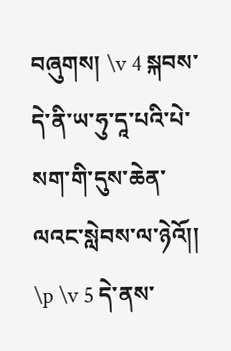བཞུགས། \v 4 སྐབས་དེ་ནི་ཡ་ཧུ་དཱ་པའི་པེ་སག་གི་དུས་ཆེན་ལའང་སླེབས་ལ་ཉེའོ།། \p \v 5 དེ་ནས་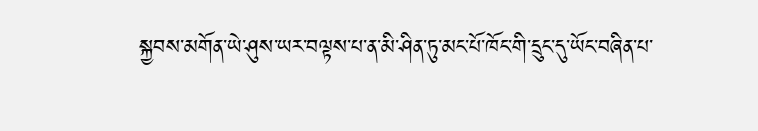སྐྱབས་མགོན་ཡེ་ཤུས་ཡར་བལྟས་པ་ན་མི་ཤིན་ཏུ་མང་པོ་ཁོང་གི་དྲུང་དུ་ཡོང་བཞིན་པ་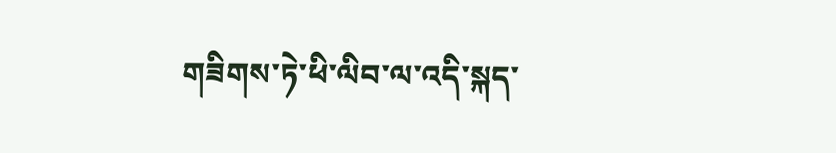གཟིགས་ཏེ་ཕི་ལིབ་ལ་འདི་སྐད་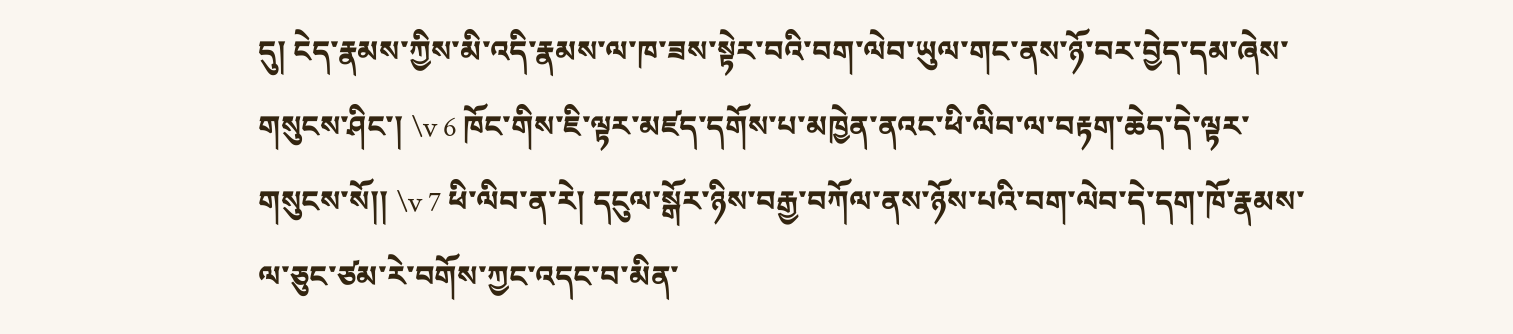དུ། ངེད་རྣམས་ཀྱིས་མི་འདི་རྣམས་ལ་ཁ་ཟས་སྟེར་བའི་བག་ལེབ་ཡུལ་གང་ནས་ཉོ་བར་བྱེད་དམ་ཞེས་གསུངས་ཤིང་། \v 6 ཁོང་གིས་ཇི་ལྟར་མཛད་དགོས་པ་མཁྱེན་ནའང་ཕི་ལིབ་ལ་བརྟག་ཆེད་དེ་ལྟར་གསུངས་སོ།། \v 7 ཕི་ལིབ་ན་རེ། དངུལ་སྒོར་ཉིས་བརྒྱ་བཀོལ་ནས་ཉོས་པའི་བག་ལེབ་དེ་དག་ཁོ་རྣམས་ལ་ཅུང་ཙམ་རེ་བགོས་ཀྱང་འདང་བ་མིན་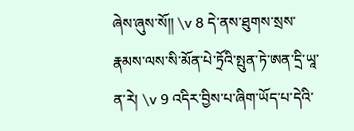ཞེས་ཞུས་སོ།། \v 8 དེ་ནས་ཐུགས་སྲས་རྣམས་ལས་སི་མོན་པེ་ཏྲོའི་སྤུན་ཏེ་ཨན་དྲི་ཡཱ་ན་རེ། \v 9 འདིར་བྱིས་པ་ཞིག་ཡོད་པ་དེའི་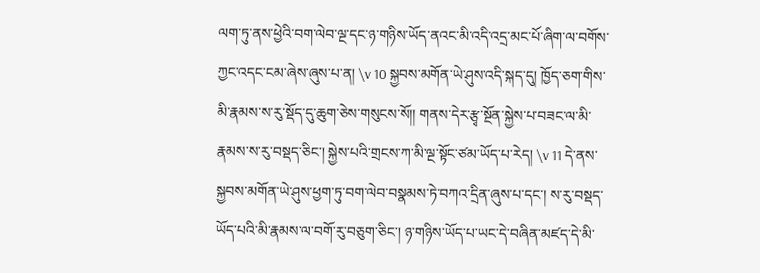ལག་ཏུ་ནས་ཕྱེའི་བག་ལེབ་ལྔ་དང་ཉ་གཉིས་ཡོད་ནའང་མི་འདི་འདྲ་མང་པོ་ཞིག་ལ་བགོས་ཀྱང་འདང་ངམ་ཞེས་ཞུས་པ་ན། \v 10 སྐྱབས་མགོན་ཡེ་ཤུས་འདི་སྐད་དུ། ཁྱོད་ཅག་གིས་མི་རྣམས་ས་རུ་སྡོད་དུ་ཆུག་ཅེས་གསུངས་སོ།། གནས་དེར་རྩྭ་སྔོན་སྐྱེས་པ་བཟང་ལ་མི་རྣམས་ས་རུ་བསྡད་ཅིང་། སྐྱེས་པའི་གྲངས་ཀ་མི་ལྔ་སྟོང་ཙམ་ཡོད་པ་རེད། \v 11 དེ་ནས་སྐྱབས་མགོན་ཡེ་ཤུས་ཕྱག་ཏུ་བག་ལེབ་བསྣམས་ཏེ་བཀའ་དྲིན་ཞུས་པ་དང་། ས་རུ་བསྡད་ཡོད་པའི་མི་རྣམས་ལ་བགོ་རུ་བཅུག་ཅིང་། ཉ་གཉིས་ཡོད་པ་ཡང་དེ་བཞིན་མཛད་དེ་མི་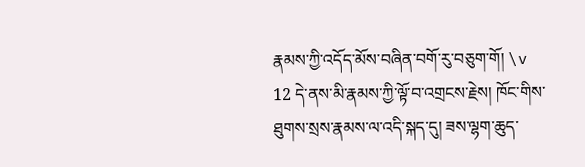རྣམས་ཀྱི་འདོད་མོས་བཞིན་བགོ་རུ་བཅུག་གོ། \v 12 དེ་ནས་མི་རྣམས་ཀྱི་ལྟོ་བ་འགྲངས་རྗེས། ཁོང་གིས་ཐུགས་སྲས་རྣམས་ལ་འདི་སྐད་དུ། ཟས་ལྷག་ཆུད་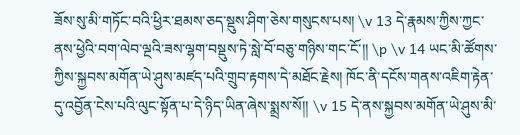ཟོས་སུ་མི་གཏོང་བའི་ཕྱིར་ཐམས་ཅད་སྡུས་ཤིག་ཅེས་གསུངས་པས། \v 13 དེ་རྣམས་ཀྱིས་ཀྱང་ནས་ཕྱེའི་བག་ལེབ་ལྔའི་ཟས་ལྷག་བསྡུས་ཏེ་སླེ་བོ་བཅུ་གཉིས་གང་ངོ་།། \p \v 14 ཡང་མི་ཚོགས་ཀྱིས་སྐྱབས་མགོན་ཡེ་ཤུས་མཛད་པའི་གྲུབ་རྟགས་དེ་མཐོང་རྗེས། ཁོང་ནི་དངོས་གནས་འཇིག་རྟེན་དུ་འབྱོན་ངེས་པའི་ལུང་སྟོན་པ་དེ་ཉིད་ཡིན་ཞེས་སྨྲས་སོ།། \v 15 དེ་ནས་སྐྱབས་མགོན་ཡེ་ཤུས་མི་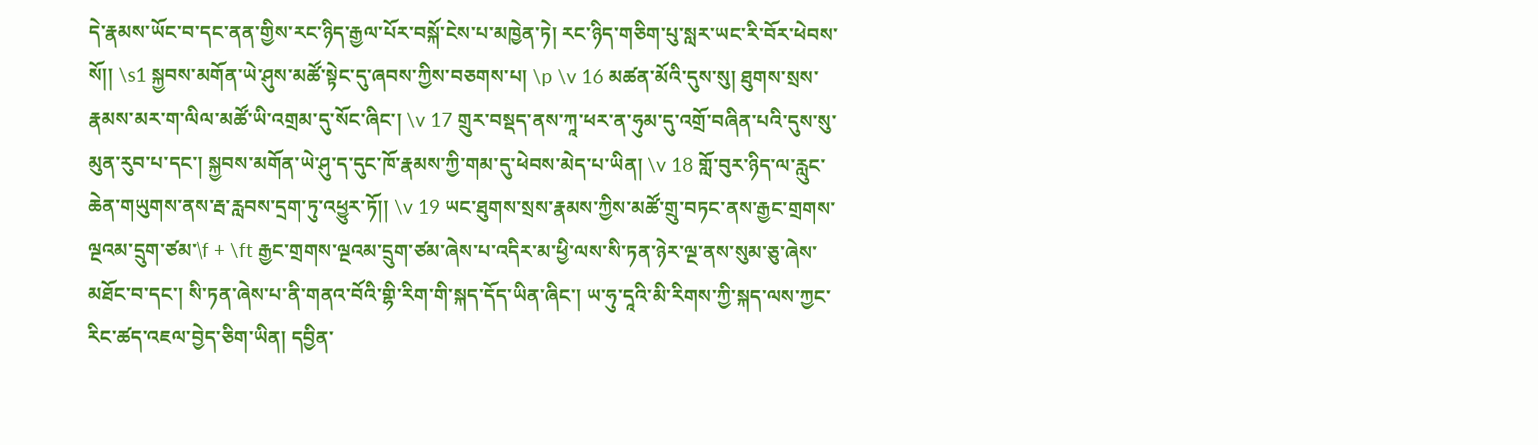དེ་རྣམས་ཡོང་བ་དང་ནན་གྱིས་རང་ཉིད་རྒྱལ་པོར་བསྐོ་ངེས་པ་མཁྱེན་ཏེ། རང་ཉིད་གཅིག་པུ་སླར་ཡང་རི་བོར་ཕེབས་སོ།། \s1 སྐྱབས་མགོན་ཡེ་ཤུས་མཚོ་སྟེང་དུ་ཞབས་ཀྱིས་བཅགས་པ། \p \v 16 མཚན་མོའི་དུས་སུ། ཐུགས་སྲས་རྣམས་མར་ག་ལིལ་མཚོ་ཡི་འགྲམ་དུ་སོང་ཞིང་། \v 17 གྲུར་བསྡད་ནས་ཀཱ་ཕར་ན་ཧུམ་དུ་འགྲོ་བཞིན་པའི་དུས་སུ་མུན་རུབ་པ་དང་། སྐྱབས་མགོན་ཡེ་ཤུ་ད་དུང་ཁོ་རྣམས་ཀྱི་གམ་དུ་ཕེབས་མེད་པ་ཡིན། \v 18 གློ་བུར་ཉིད་ལ་རླུང་ཆེན་གཡུགས་ནས་རྦ་རླབས་དྲག་ཏུ་འཕྱུར་ཏོ།། \v 19 ཡང་ཐུགས་སྲས་རྣམས་ཀྱིས་མཚོ་གྲུ་བཏང་ནས་རྒྱང་གྲགས་ལྔའམ་དྲུག་ཙམ་\f + \ft རྒྱང་གྲགས་ལྔའམ་དྲུག་ཙམ་ཞེས་པ་འདིར་མ་ཕྱི་ལས་སི་ཏན་ཉེར་ལྔ་ནས་སུམ་ཅུ་ཞེས་མཐོང་བ་དང་། སི་ཏན་ཞེས་པ་ནི་གནའ་བོའི་གྷི་རིག་གི་སྐད་དོད་ཡིན་ཞིང་། ཡ་ཧུ་དཱའི་མི་རིགས་ཀྱི་སྐད་ལས་ཀྱང་རིང་ཚད་འཇལ་བྱེད་ཅིག་ཡིན། དབྱིན་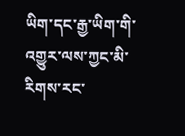ཡིག་དང་རྒྱ་ཡིག་གི་འགྱུར་ལས་ཀྱང་མི་རིགས་རང་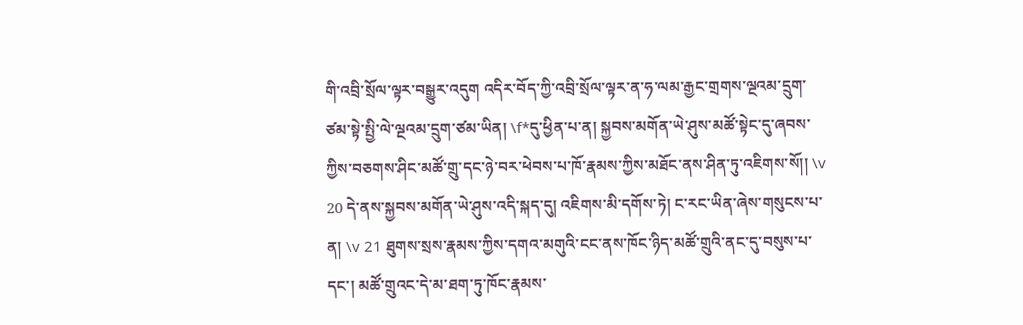གི་འབྲི་སྲོལ་ལྟར་བསྒྱུར་འདུག འདིར་བོད་ཀྱི་འབྲི་སྲོལ་ལྟར་ན་ཧ་ལམ་རྒྱང་གྲགས་ལྔའམ་དྲུག་ཙམ་སྟེ་སྤྱི་ལེ་ལྔའམ་དྲུག་ཙམ་ཡིན། \f*དུ་ཕྱིན་པ་ན། སྐྱབས་མགོན་ཡེ་ཤུས་མཚོ་སྟེང་དུ་ཞབས་ཀྱིས་བཅགས་ཤིང་མཚོ་གྲུ་དང་ཉེ་བར་ཕེབས་པ་ཁོ་རྣམས་ཀྱིས་མཐོང་ནས་ཤིན་ཏུ་འཇིགས་སོ།། \v 20 དེ་ནས་སྐྱབས་མགོན་ཡེ་ཤུས་འདི་སྐད་དུ། འཇིགས་མི་དགོས་ཏེ། ང་རང་ཡིན་ཞེས་གསུངས་པ་ན། \v 21 ཐུགས་སྲས་རྣམས་ཀྱིས་དགའ་མགུའི་ངང་ནས་ཁོང་ཉིད་མཚོ་གྲུའི་ནང་དུ་བསུས་པ་དང་། མཚོ་གྲུའང་དེ་མ་ཐག་ཏུ་ཁོང་རྣམས་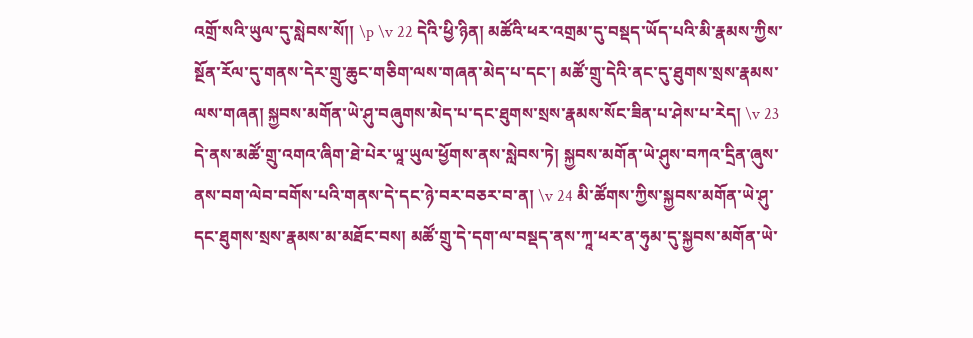འགྲོ་སའི་ཡུལ་དུ་སླེབས་སོ།། \p \v 22 དེའི་ཕྱི་ཉིན། མཚོའི་ཕར་འགྲམ་དུ་བསྡད་ཡོད་པའི་མི་རྣམས་ཀྱིས་སྔོན་རོལ་དུ་གནས་དེར་གྲུ་ཆུང་གཅིག་ལས་གཞན་མེད་པ་དང་། མཚོ་གྲུ་དེའི་ནང་དུ་ཐུགས་སྲས་རྣམས་ལས་གཞན། སྐྱབས་མགོན་ཡེ་ཤུ་བཞུགས་མེད་པ་དང་ཐུགས་སྲས་རྣམས་སོང་ཟིན་པ་ཤེས་པ་རེད། \v 23 དེ་ནས་མཚོ་གྲུ་འགའ་ཞིག་ཐེ་པེར་ཡཱ་ཡུལ་ཕྱོགས་ནས་སླེབས་ཏེ། སྐྱབས་མགོན་ཡེ་ཤུས་བཀའ་དྲིན་ཞུས་ནས་བག་ལེབ་བགོས་པའི་གནས་དེ་དང་ཉེ་བར་བཅར་བ་ན། \v 24 མི་ཚོགས་ཀྱིས་སྐྱབས་མགོན་ཡེ་ཤུ་དང་ཐུགས་སྲས་རྣམས་མ་མཐོང་བས། མཚོ་གྲུ་དེ་དག་ལ་བསྡད་ནས་ཀཱ་ཕར་ན་ཧུམ་དུ་སྐྱབས་མགོན་ཡེ་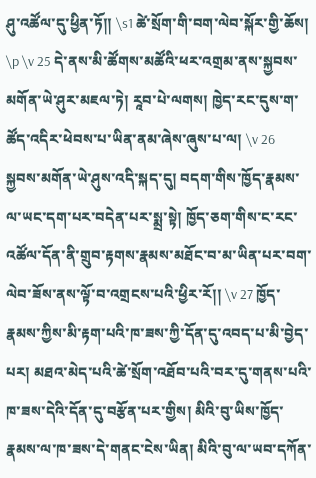ཤུ་འཚོལ་དུ་ཕྱིན་ཏོ།། \s1 ཚེ་སྲོག་གི་བག་ལེབ་སྐོར་གྱི་ཆོས། \p \v 25 དེ་ནས་མི་ཚོགས་མཚོའི་ཕར་འགྲམ་ནས་སྐྱབས་མགོན་ཡེ་ཤུར་མཇལ་ཏེ། རཱབ་པེ་ལགས། ཁྱེད་རང་དུས་ག་ཚོད་འདིར་ཕེབས་པ་ཡིན་ནམ་ཞེས་ཞུས་པ་ལ། \v 26 སྐྱབས་མགོན་ཡེ་ཤུས་འདི་སྐད་དུ། བདག་གིས་ཁྱོད་རྣམས་ལ་ཡང་དག་པར་བདེན་པར་སྨྲ་སྟེ། ཁྱོད་ཅག་གིས་ང་རང་འཚོལ་དོན་ནི་གྲུབ་རྟགས་རྣམས་མཐོང་བ་མ་ཡིན་པར་བག་ལེབ་ཟོས་ནས་ལྟོ་བ་འགྲངས་པའི་ཕྱིར་རོ།། \v 27 ཁྱོད་རྣམས་ཀྱིས་མི་རྟག་པའི་ཁ་ཟས་ཀྱི་དོན་དུ་འབད་པ་མི་བྱེད་པར། མཐའ་མེད་པའི་ཚེ་སྲོག་འཐོབ་པའི་བར་དུ་གནས་པའི་ཁ་ཟས་དེའི་དོན་དུ་བརྩོན་པར་གྱིས། མིའི་བུ་ཡིས་ཁྱོད་རྣམས་ལ་ཁ་ཟས་དེ་གནང་ངེས་ཡིན། མིའི་བུ་ལ་ཡབ་དཀོན་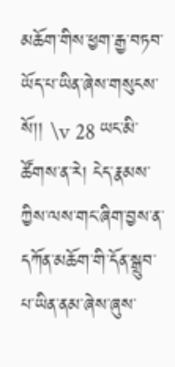མཆོག་གིས་ཕྱག་རྒྱ་བཏབ་ཡོད་པ་ཡིན་ཞེས་གསུངས་སོ།། \v 28 ཡང་མི་ཚོགས་ན་རེ། ངེད་རྣམས་ཀྱིས་ལས་གང་ཞིག་བྱས་ན་དཀོན་མཆོག་གི་དོན་སྒྲུབ་པ་ཡིན་ནམ་ཞེས་ཞུས་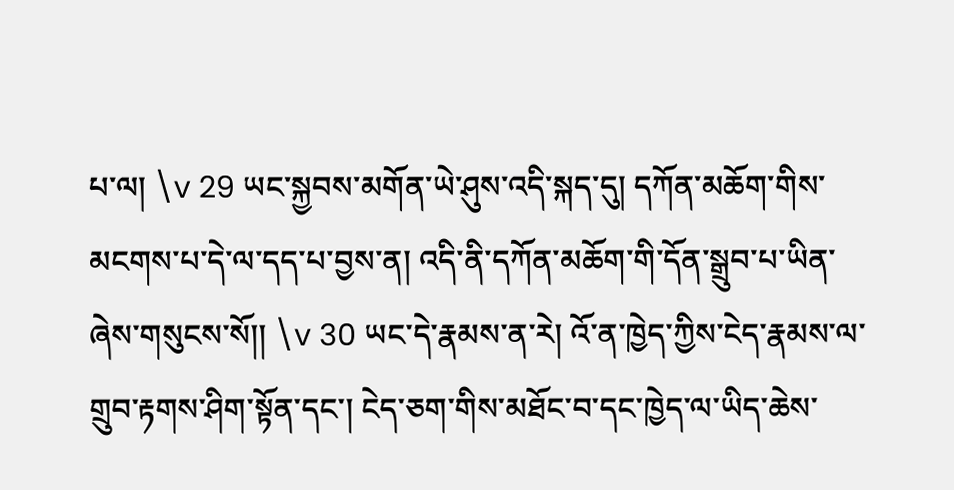པ་ལ། \v 29 ཡང་སྐྱབས་མགོན་ཡེ་ཤུས་འདི་སྐད་དུ། དཀོན་མཆོག་གིས་མངགས་པ་དེ་ལ་དད་པ་བྱས་ན། འདི་ནི་དཀོན་མཆོག་གི་དོན་སྒྲུབ་པ་ཡིན་ཞེས་གསུངས་སོ།། \v 30 ཡང་དེ་རྣམས་ན་རེ། འོ་ན་ཁྱེད་ཀྱིས་ངེད་རྣམས་ལ་གྲུབ་རྟགས་ཤིག་སྟོན་དང་། ངེད་ཅག་གིས་མཐོང་བ་དང་ཁྱེད་ལ་ཡིད་ཆེས་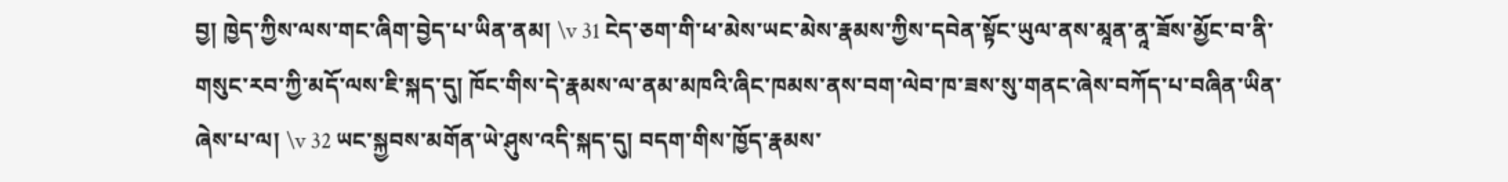བྱ། ཁྱེད་ཀྱིས་ལས་གང་ཞིག་བྱེད་པ་ཡིན་ནམ། \v 31 ངེད་ཅག་གི་ཕ་མེས་ཡང་མེས་རྣམས་ཀྱིས་དབེན་སྟོང་ཡུལ་ནས་མཱན་ནཱ་ཟོས་མྱོང་བ་ནི་གསུང་རབ་ཀྱི་མདོ་ལས་ཇི་སྐད་དུ། ཁོང་གིས་དེ་རྣམས་ལ་ནམ་མཁའི་ཞིང་ཁམས་ནས་བག་ལེབ་ཁ་ཟས་སུ་གནང་ཞེས་བཀོད་པ་བཞིན་ཡིན་ཞེས་པ་ལ། \v 32 ཡང་སྐྱབས་མགོན་ཡེ་ཤུས་འདི་སྐད་དུ། བདག་གིས་ཁྱོད་རྣམས་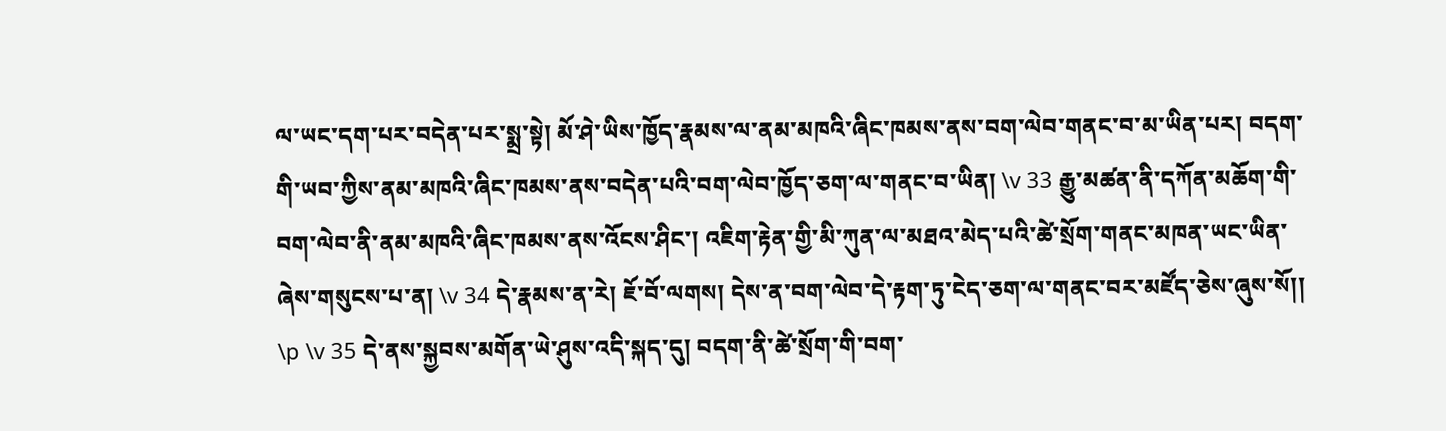ལ་ཡང་དག་པར་བདེན་པར་སྨྲ་སྟེ། མོ་ཤེ་ཡིས་ཁྱོད་རྣམས་ལ་ནམ་མཁའི་ཞིང་ཁམས་ནས་བག་ལེབ་གནང་བ་མ་ཡིན་པར། བདག་གི་ཡབ་ཀྱིས་ནམ་མཁའི་ཞིང་ཁམས་ནས་བདེན་པའི་བག་ལེབ་ཁྱོད་ཅག་ལ་གནང་བ་ཡིན། \v 33 རྒྱུ་མཚན་ནི་དཀོན་མཆོག་གི་བག་ལེབ་ནི་ནམ་མཁའི་ཞིང་ཁམས་ནས་འོངས་ཤིང་། འཇིག་རྟེན་གྱི་མི་ཀུན་ལ་མཐའ་མེད་པའི་ཚེ་སྲོག་གནང་མཁན་ཡང་ཡིན་ཞེས་གསུངས་པ་ན། \v 34 དེ་རྣམས་ན་རེ། ཇོ་བོ་ལགས། དེས་ན་བག་ལེབ་དེ་རྟག་ཏུ་ངེད་ཅག་ལ་གནང་བར་མཛོད་ཅེས་ཞུས་སོ།། \p \v 35 དེ་ནས་སྐྱབས་མགོན་ཡེ་ཤུས་འདི་སྐད་དུ། བདག་ནི་ཚེ་སྲོག་གི་བག་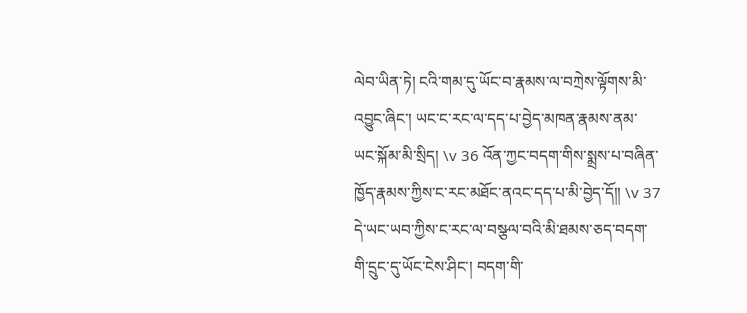ལེབ་ཡིན་ཏེ། ངའི་གམ་དུ་ཡོང་བ་རྣམས་ལ་བཀྲེས་ལྟོགས་མི་འབྱུང་ཞིང་། ཡང་ང་རང་ལ་དད་པ་བྱེད་མཁན་རྣམས་ནམ་ཡང་སྐོམ་མི་སྲིད། \v 36 འོན་ཀྱང་བདག་གིས་སྨྲས་པ་བཞིན་ཁྱོད་རྣམས་ཀྱིས་ང་རང་མཐོང་ནའང་དད་པ་མི་བྱེད་དོ།། \v 37 དེ་ཡང་ཡབ་ཀྱིས་ང་རང་ལ་བསྩལ་བའི་མི་ཐམས་ཅད་བདག་གི་དྲུང་དུ་ཡོང་ངེས་ཤིང་། བདག་གི་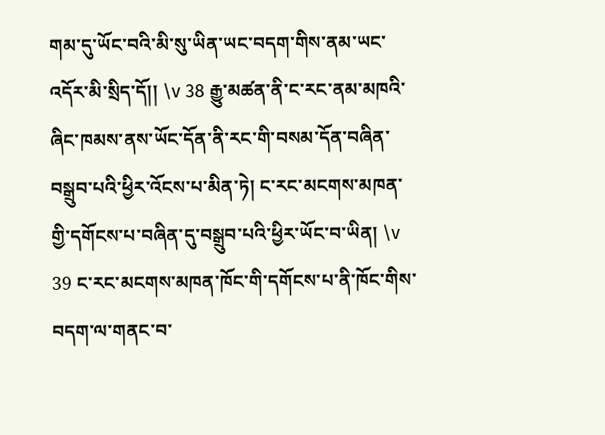གམ་དུ་ཡོང་བའི་མི་སུ་ཡིན་ཡང་བདག་གིས་ནམ་ཡང་འདོར་མི་སྲིད་དོ།། \v 38 རྒྱུ་མཚན་ནི་ང་རང་ནམ་མཁའི་ཞིང་ཁམས་ནས་ཡོང་དོན་ནི་རང་གི་བསམ་དོན་བཞིན་བསྒྲུབ་པའི་ཕྱིར་འོངས་པ་མིན་ཏེ། ང་རང་མངགས་མཁན་གྱི་དགོངས་པ་བཞིན་དུ་བསྒྲུབ་པའི་ཕྱིར་ཡོང་བ་ཡིན། \v 39 ང་རང་མངགས་མཁན་ཁོང་གི་དགོངས་པ་ནི་ཁོང་གིས་བདག་ལ་གནང་བ་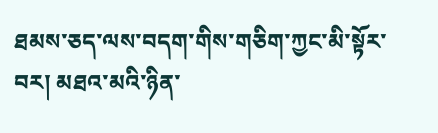ཐམས་ཅད་ལས་བདག་གིས་གཅིག་ཀྱང་མི་སྟོར་བར། མཐའ་མའི་ཉིན་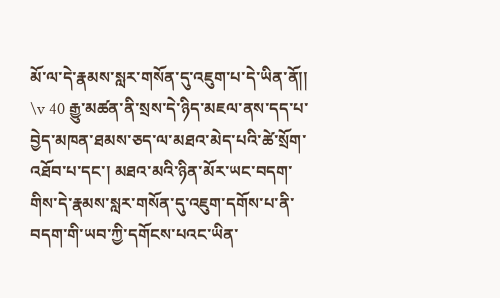མོ་ལ་དེ་རྣམས་སླར་གསོན་དུ་འཇུག་པ་དེ་ཡིན་ནོ།། \v 40 རྒྱུ་མཚན་ནི་སྲས་དེ་ཉིད་མཇལ་ནས་དད་པ་བྱེད་མཁན་ཐམས་ཅད་ལ་མཐའ་མེད་པའི་ཚེ་སྲོག་འཐོབ་པ་དང་། མཐའ་མའི་ཉིན་མོར་ཡང་བདག་གིས་དེ་རྣམས་སླར་གསོན་དུ་འཇུག་དགོས་པ་ནི་བདག་གི་ཡབ་ཀྱི་དགོངས་པའང་ཡིན་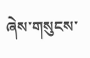ཞེས་གསུངས་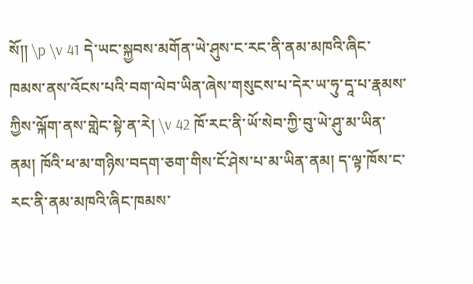སོ།། \p \v 41 དེ་ཡང་སྐྱབས་མགོན་ཡེ་ཤུས་ང་རང་ནི་ནམ་མཁའི་ཞིང་ཁམས་ནས་འོངས་པའི་བག་ལེབ་ཡིན་ཞེས་གསུངས་པ་དེར་ཡ་ཧུ་དཱ་པ་རྣམས་ཀྱིས་ལྐོག་ནས་གླེང་སྟེ་ན་རེ། \v 42 ཁོ་རང་ནི་ཡོ་སེབ་ཀྱི་བུ་ཡེ་ཤུ་མ་ཡིན་ནམ། ཁོའི་ཕ་མ་གཉིས་བདག་ཅག་གིས་ངོ་ཤེས་པ་མ་ཡིན་ནམ། ད་ལྟ་ཁོས་ང་རང་ནི་ནམ་མཁའི་ཞིང་ཁམས་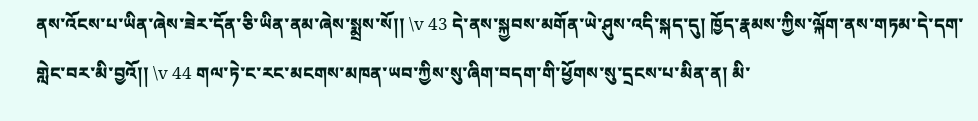ནས་འོངས་པ་ཡིན་ཞེས་ཟེར་དོན་ཅི་ཡིན་ནམ་ཞེས་སྨྲས་སོ།། \v 43 དེ་ནས་སྐྱབས་མགོན་ཡེ་ཤུས་འདི་སྐད་དུ། ཁྱོད་རྣམས་ཀྱིས་ལྐོག་ནས་གཏམ་དེ་དག་གླེང་བར་མི་བྱའོ།། \v 44 གལ་ཏེ་ང་རང་མངགས་མཁན་ཡབ་ཀྱིས་སུ་ཞིག་བདག་གི་ཕྱོགས་སུ་དྲངས་པ་མིན་ན། མི་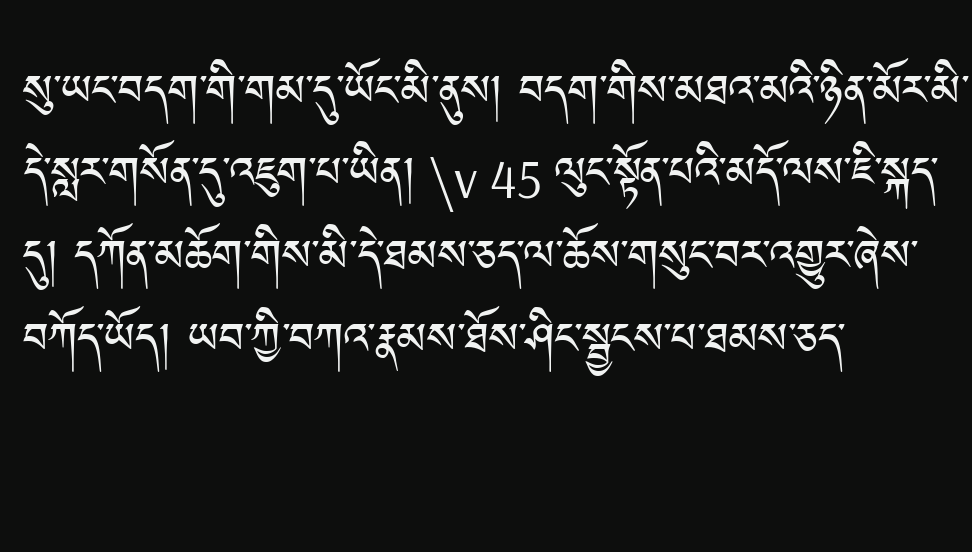སུ་ཡང་བདག་གི་གམ་དུ་ཡོང་མི་ནུས། བདག་གིས་མཐའ་མའི་ཉིན་མོར་མི་དེ་སླར་གསོན་དུ་འཇུག་པ་ཡིན། \v 45 ལུང་སྟོན་པའི་མདོ་ལས་ཇི་སྐད་དུ། དཀོན་མཆོག་གིས་མི་དེ་ཐམས་ཅད་ལ་ཆོས་གསུང་བར་འགྱུར་ཞེས་བཀོད་ཡོད། ཡབ་ཀྱི་བཀའ་རྣམས་ཐོས་ཤིང་སྦྱངས་པ་ཐམས་ཅད་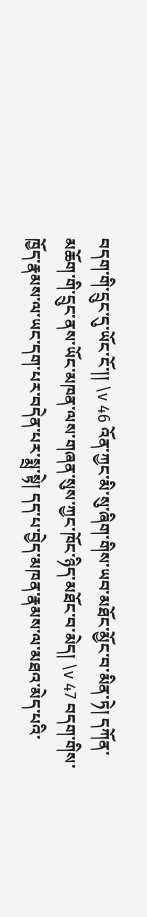བདག་གི་དྲུང་དུ་ཡོང་ངོ་།། \v 46 འོན་ཀྱང་མི་སུ་ཞིག་གིས་ཡབ་མཐོང་མྱོང་བ་མིན་ཏེ། དཀོན་མཆོག་གི་དྲུང་ནས་ཡོང་མཁན་ལས་གཞན་སུས་ཀྱང་ཁོང་ཉིད་མཐོང་བ་མེད། \v 47 བདག་གིས་ཁྱོད་རྣམས་ལ་ཡང་དག་པར་བདེན་པར་སྨྲ་སྟེ། དད་པ་བྱེད་མཁན་རྣམས་ལ་མཐའ་མེད་པའི་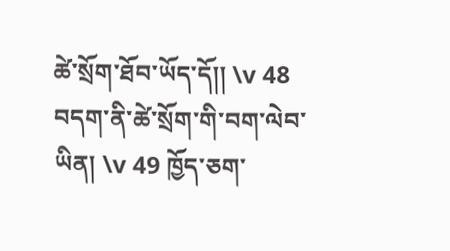ཚེ་སྲོག་ཐོབ་ཡོད་དོ།། \v 48 བདག་ནི་ཚེ་སྲོག་གི་བག་ལེབ་ཡིན། \v 49 ཁྱོད་ཅག་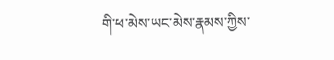གི་ཕ་མེས་ཡང་མེས་རྣམས་ཀྱིས་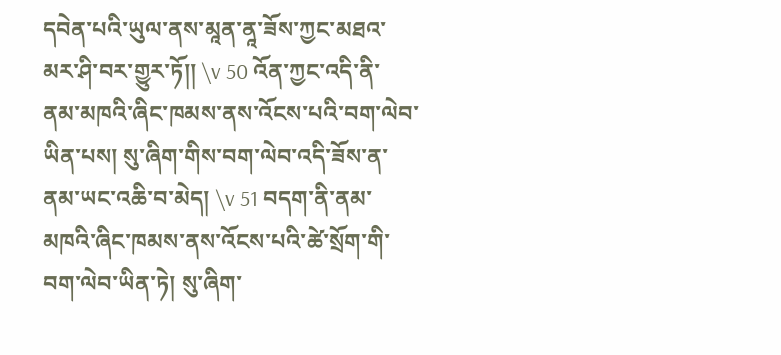དབེན་པའི་ཡུལ་ནས་མཱན་ནཱ་ཟོས་ཀྱང་མཐའ་མར་ཤི་བར་གྱུར་ཏོ།། \v 50 འོན་ཀྱང་འདི་ནི་ནམ་མཁའི་ཞིང་ཁམས་ནས་འོངས་པའི་བག་ལེབ་ཡིན་པས། སུ་ཞིག་གིས་བག་ལེབ་འདི་ཟོས་ན་ནམ་ཡང་འཆི་བ་མེད། \v 51 བདག་ནི་ནམ་མཁའི་ཞིང་ཁམས་ནས་འོངས་པའི་ཚེ་སྲོག་གི་བག་ལེབ་ཡིན་ཏེ། སུ་ཞིག་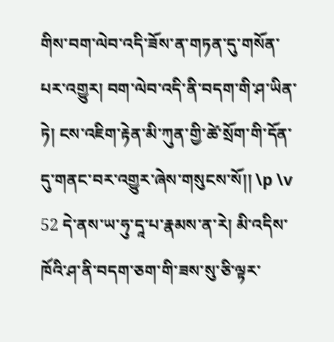གིས་བག་ལེབ་འདི་ཟོས་ན་གཏན་དུ་གསོན་པར་འགྱུར། བག་ལེབ་འདི་ནི་བདག་གི་ཤ་ཡིན་ཏེ། ངས་འཇིག་རྟེན་མི་ཀུན་གྱི་ཚེ་སྲོག་གི་དོན་དུ་གནང་བར་འགྱུར་ཞེས་གསུངས་སོ།། \p \v 52 དེ་ནས་ཡ་ཧུ་དཱ་པ་རྣམས་ན་རེ། མི་འདིས་ཁོའི་ཤ་ནི་བདག་ཅག་གི་ཟས་སུ་ཅི་ལྟར་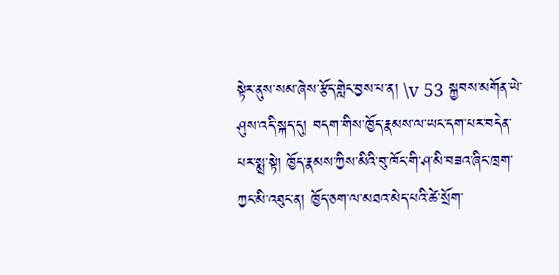སྟེར་ནུས་སམ་ཞེས་རྩོད་གླེང་བྱས་པ་ན། \v 53 སྐྱབས་མགོན་ཡེ་ཤུས་འདི་སྐད་དུ། བདག་གིས་ཁྱོད་རྣམས་ལ་ཡང་དག་པར་བདེན་པར་སྨྲ་སྟེ། ཁྱོད་རྣམས་ཀྱིས་མིའི་བུ་ཁོང་གི་ཤ་མི་བཟའ་ཞིང་ཁྲག་ཀྱང་མི་འཐུང་ན། ཁྱོད་ཅག་ལ་མཐའ་མེད་པའི་ཚེ་སྲོག་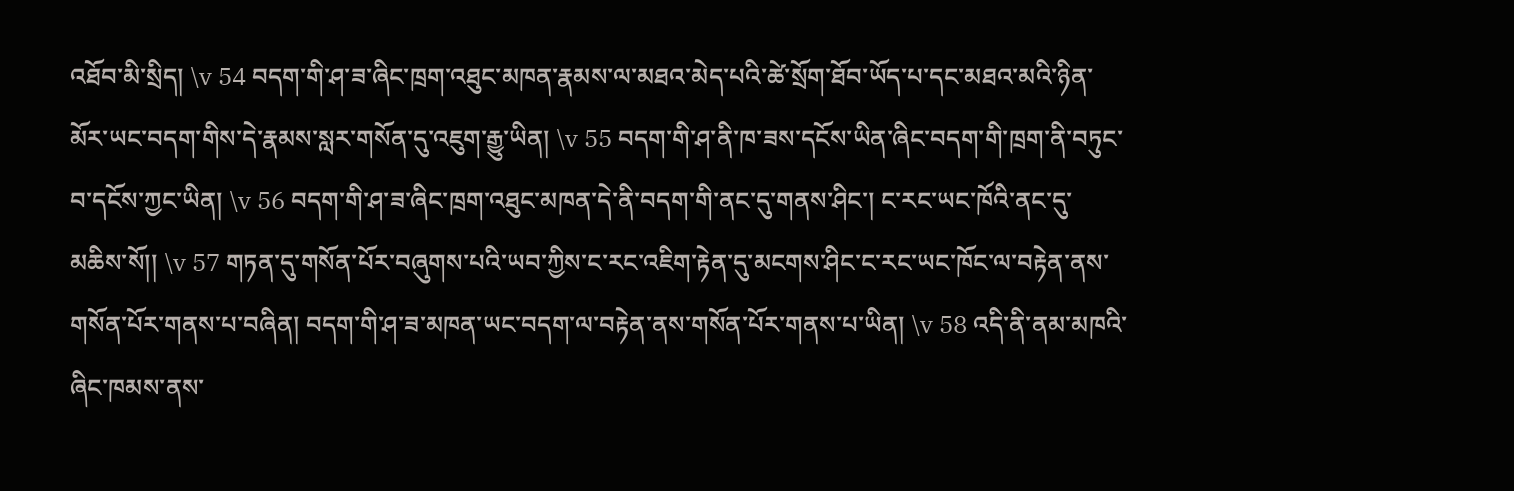འཐོབ་མི་སྲིད། \v 54 བདག་གི་ཤ་ཟ་ཞིང་ཁྲག་འཐུང་མཁན་རྣམས་ལ་མཐའ་མེད་པའི་ཚེ་སྲོག་ཐོབ་ཡོད་པ་དང་མཐའ་མའི་ཉིན་མོར་ཡང་བདག་གིས་དེ་རྣམས་སླར་གསོན་དུ་འཇུག་རྒྱུ་ཡིན། \v 55 བདག་གི་ཤ་ནི་ཁ་ཟས་དངོས་ཡིན་ཞིང་བདག་གི་ཁྲག་ནི་བཏུང་བ་དངོས་ཀྱང་ཡིན། \v 56 བདག་གི་ཤ་ཟ་ཞིང་ཁྲག་འཐུང་མཁན་དེ་ནི་བདག་གི་ནང་དུ་གནས་ཤིང་། ང་རང་ཡང་ཁོའི་ནང་དུ་མཆིས་སོ།། \v 57 གཏན་དུ་གསོན་པོར་བཞུགས་པའི་ཡབ་ཀྱིས་ང་རང་འཇིག་རྟེན་དུ་མངགས་ཤིང་ང་རང་ཡང་ཁོང་ལ་བརྟེན་ནས་གསོན་པོར་གནས་པ་བཞིན། བདག་གི་ཤ་ཟ་མཁན་ཡང་བདག་ལ་བརྟེན་ནས་གསོན་པོར་གནས་པ་ཡིན། \v 58 འདི་ནི་ནམ་མཁའི་ཞིང་ཁམས་ནས་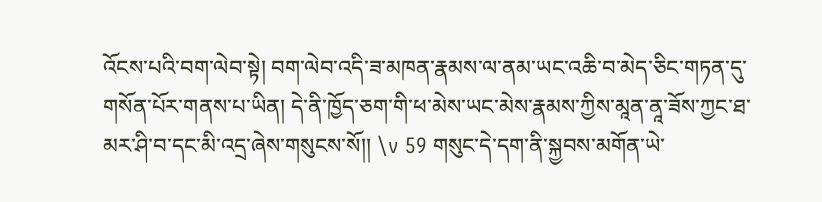འོངས་པའི་བག་ལེབ་སྟེ། བག་ལེབ་འདི་ཟ་མཁན་རྣམས་ལ་ནམ་ཡང་འཆི་བ་མེད་ཅིང་གཏན་དུ་གསོན་པོར་གནས་པ་ཡིན། དེ་ནི་ཁྱོད་ཅག་གི་ཕ་མེས་ཡང་མེས་རྣམས་ཀྱིས་མཱན་ནཱ་ཟོས་ཀྱང་ཐ་མར་ཤི་བ་དང་མི་འདྲ་ཞེས་གསུངས་སོ།། \v 59 གསུང་དེ་དག་ནི་སྐྱབས་མགོན་ཡེ་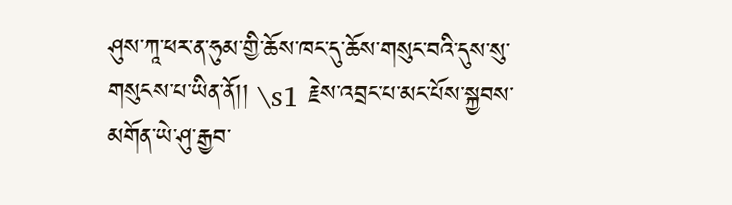ཤུས་ཀཱ་ཕར་ན་ཧུམ་གྱི་ཆོས་ཁང་དུ་ཆོས་གསུང་བའི་དུས་སུ་གསུངས་པ་ཡིན་ནོ།། \s1 རྗེས་འབྲང་པ་མང་པོས་སྐྱབས་མགོན་ཡེ་ཤུ་རྒྱབ་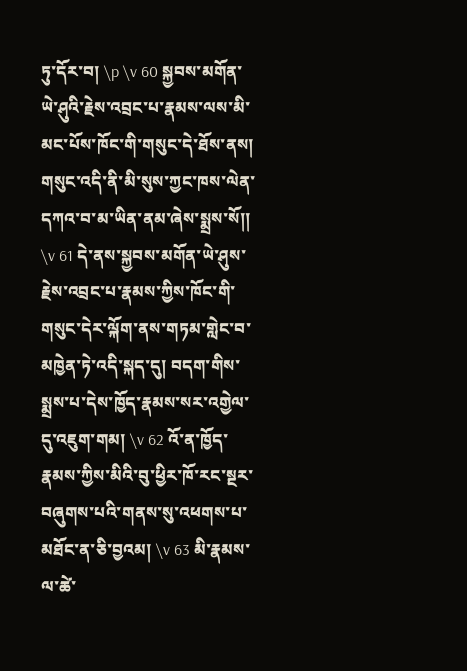ཏུ་དོར་བ། \p \v 60 སྐྱབས་མགོན་ཡེ་ཤུའི་རྗེས་འབྲང་པ་རྣམས་ལས་མི་མང་པོས་ཁོང་གི་གསུང་དེ་ཐོས་ནས། གསུང་འདི་ནི་མི་སུས་ཀྱང་ཁས་ལེན་དཀའ་བ་མ་ཡིན་ནམ་ཞེས་སྨྲས་སོ།། \v 61 དེ་ནས་སྐྱབས་མགོན་ཡེ་ཤུས་རྗེས་འབྲང་པ་རྣམས་ཀྱིས་ཁོང་གི་གསུང་དེར་ལྐོག་ནས་གཏམ་གླེང་བ་མཁྱེན་ཏེ་འདི་སྐད་དུ། བདག་གིས་སྨྲས་པ་དེས་ཁྱོད་རྣམས་སར་འགྱེལ་དུ་འཇུག་གམ། \v 62 འོ་ན་ཁྱོད་རྣམས་ཀྱིས་མིའི་བུ་ཕྱིར་ཁོ་རང་སྔར་བཞུགས་པའི་གནས་སུ་འཕགས་པ་མཐོང་ན་ཅི་བྱའམ། \v 63 མི་རྣམས་ལ་ཚེ་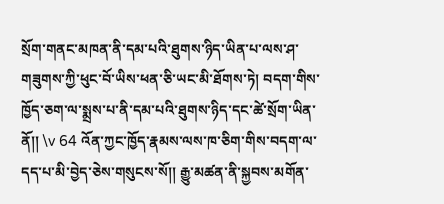སྲོག་གནང་མཁན་ནི་དམ་པའི་ཐུགས་ཉིད་ཡིན་པ་ལས་ཤ་གཟུགས་ཀྱི་ཕུང་བོ་ཡིས་ཕན་ཅི་ཡང་མི་ཐོགས་ཏེ། བདག་གིས་ཁྱོད་ཅག་ལ་སྨྲས་པ་ནི་དམ་པའི་ཐུགས་ཉིད་དང་ཚེ་སྲོག་ཡིན་ནོ།། \v 64 འོན་ཀྱང་ཁྱོད་རྣམས་ལས་ཁ་ཅིག་གིས་བདག་ལ་དད་པ་མི་བྱེད་ཅེས་གསུངས་སོ།། རྒྱུ་མཚན་ནི་སྐྱབས་མགོན་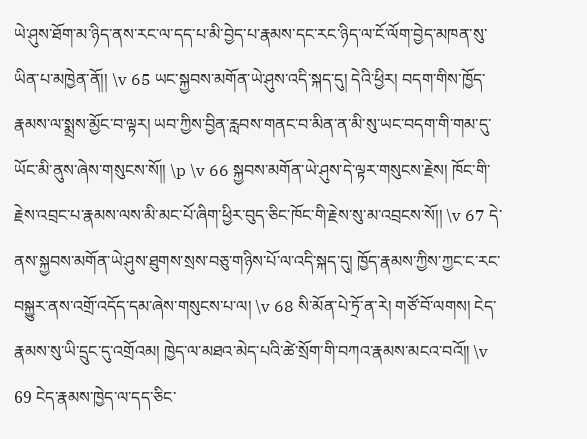ཡེ་ཤུས་ཐོག་མ་ཉིད་ནས་རང་ལ་དད་པ་མི་བྱེད་པ་རྣམས་དང་རང་ཉིད་ལ་ངོ་ལོག་བྱེད་མཁན་སུ་ཡིན་པ་མཁྱེན་ནོ།། \v 65 ཡང་སྐྱབས་མགོན་ཡེ་ཤུས་འདི་སྐད་དུ། དེའི་ཕྱིར། བདག་གིས་ཁྱོད་རྣམས་ལ་སྨྲས་མྱོང་བ་ལྟར། ཡབ་ཀྱིས་བྱིན་རླབས་གནང་བ་མིན་ན་མི་སུ་ཡང་བདག་གི་གམ་དུ་ཡོང་མི་ནུས་ཞེས་གསུངས་སོ།། \p \v 66 སྐྱབས་མགོན་ཡེ་ཤུས་དེ་ལྟར་གསུངས་རྗེས། ཁོང་གི་རྗེས་འབྲང་པ་རྣམས་ལས་མི་མང་པོ་ཞིག་ཕྱིར་བུད་ཅིང་ཁོང་གི་རྗེས་སུ་མ་འབྲངས་སོ།། \v 67 དེ་ནས་སྐྱབས་མགོན་ཡེ་ཤུས་ཐུགས་སྲས་བཅུ་གཉིས་པོ་ལ་འདི་སྐད་དུ། ཁྱོད་རྣམས་ཀྱིས་ཀྱང་ང་རང་བསྐྱུར་ནས་འགྲོ་འདོད་དམ་ཞེས་གསུངས་པ་ལ། \v 68 སི་མོན་པེ་ཏྲོ་ན་རེ། གཙོ་བོ་ལགས། ངེད་རྣམས་སུ་ཡི་དྲུང་དུ་འགྲོའམ། ཁྱེད་ལ་མཐའ་མེད་པའི་ཚེ་སྲོག་གི་བཀའ་རྣམས་མངའ་བའོ༎ \v 69 ངེད་རྣམས་ཁྱེད་ལ་དད་ཅིང་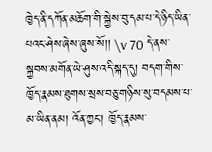ཁྱེད་ནི་དཀོན་མཆོག་གི་སྐྱེས་བུ་དམ་པ་དེ་ཉིད་ཡིན་པའང་ཤེས་ཞེས་ཞུས་སོ།། \v 70 དེ་ནས་སྐྱབས་མགོན་ཡེ་ཤུས་འདི་སྐད་དུ། བདག་གིས་ཁྱོད་རྣམས་ཐུགས་སྲས་བཅུ་གཉིས་སུ་བདམས་པ་མ་ཡིན་ནམ། འོན་ཀྱང་། ཁྱོད་རྣམས་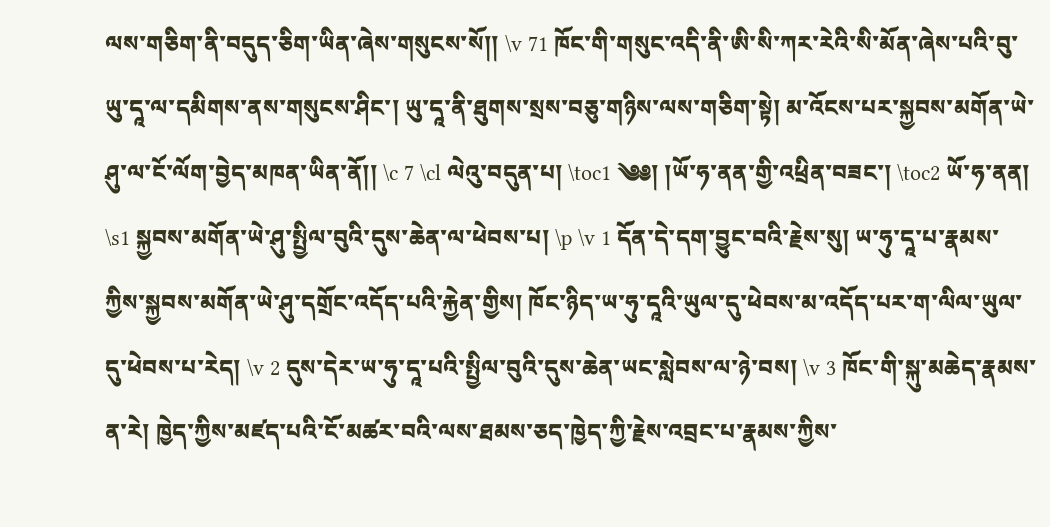ལས་གཅིག་ནི་བདུད་ཅིག་ཡིན་ཞེས་གསུངས་སོ།། \v 71 ཁོང་གི་གསུང་འདི་ནི་ཨི་སི་ཀར་རེའི་སི་མོན་ཞེས་པའི་བུ་ཡུ་དཱ་ལ་དམིགས་ནས་གསུངས་ཤིང་། ཡུ་དཱ་ནི་ཐུགས་སྲས་བཅུ་གཉིས་ལས་གཅིག་སྟེ། མ་འོངས་པར་སྐྱབས་མགོན་ཡེ་ཤུ་ལ་ངོ་ལོག་བྱེད་མཁན་ཡིན་ནོ།། \c 7 \cl ལེའུ་བདུན་པ། \toc1 ༄༅། །ཡོ་ཧ་ནན་གྱི་འཕྲིན་བཟང་། \toc2 ཡོ་ཧ་ནན། \s1 སྐྱབས་མགོན་ཡེ་ཤུ་སྤྱིལ་བུའི་དུས་ཆེན་ལ་ཕེབས་པ། \p \v 1 དོན་དེ་དག་བྱུང་བའི་རྗེས་སུ། ཡ་ཧུ་དཱ་པ་རྣམས་ཀྱིས་སྐྱབས་མགོན་ཡེ་ཤུ་དགྲོང་འདོད་པའི་རྐྱེན་གྱིས། ཁོང་ཉིད་ཡ་ཧུ་དཱའི་ཡུལ་དུ་ཕེབས་མ་འདོད་པར་ག་ལིལ་ཡུལ་དུ་ཕེབས་པ་རེད། \v 2 དུས་དེར་ཡ་ཧུ་དཱ་པའི་སྤྱིལ་བུའི་དུས་ཆེན་ཡང་སླེབས་ལ་ཉེ་བས། \v 3 ཁོང་གི་སྐུ་མཆེད་རྣམས་ན་རེ། ཁྱེད་ཀྱིས་མཛད་པའི་ངོ་མཚར་བའི་ལས་ཐམས་ཅད་ཁྱེད་ཀྱི་རྗེས་འབྲང་པ་རྣམས་ཀྱིས་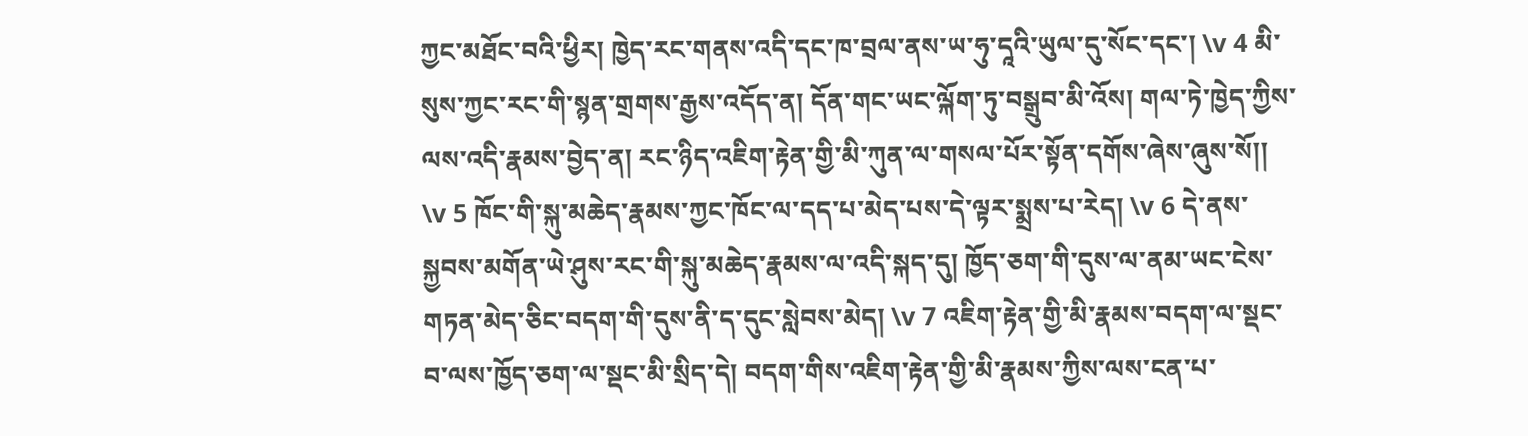ཀྱང་མཐོང་བའི་ཕྱིར། ཁྱེད་རང་གནས་འདི་དང་ཁ་བྲལ་ནས་ཡ་ཧུ་དཱའི་ཡུལ་དུ་སོང་དང་། \v 4 མི་སུས་ཀྱང་རང་གི་སྙན་གྲགས་རྒྱས་འདོད་ན། དོན་གང་ཡང་ལྐོག་ཏུ་བསྒྲུབ་མི་འོས། གལ་ཏེ་ཁྱེད་ཀྱིས་ལས་འདི་རྣམས་བྱེད་ན། རང་ཉིད་འཇིག་རྟེན་གྱི་མི་ཀུན་ལ་གསལ་པོར་སྟོན་དགོས་ཞེས་ཞུས་སོ།། \v 5 ཁོང་གི་སྐུ་མཆེད་རྣམས་ཀྱང་ཁོང་ལ་དད་པ་མེད་པས་དེ་ལྟར་སྨྲས་པ་རེད། \v 6 དེ་ནས་སྐྱབས་མགོན་ཡེ་ཤུས་རང་གི་སྐུ་མཆེད་རྣམས་ལ་འདི་སྐད་དུ། ཁྱོད་ཅག་གི་དུས་ལ་ནམ་ཡང་ངེས་གཏན་མེད་ཅིང་བདག་གི་དུས་ནི་ད་དུང་སླེབས་མེད། \v 7 འཇིག་རྟེན་གྱི་མི་རྣམས་བདག་ལ་སྡང་བ་ལས་ཁྱོད་ཅག་ལ་སྡང་མི་སྲིད་དེ། བདག་གིས་འཇིག་རྟེན་གྱི་མི་རྣམས་ཀྱིས་ལས་ངན་པ་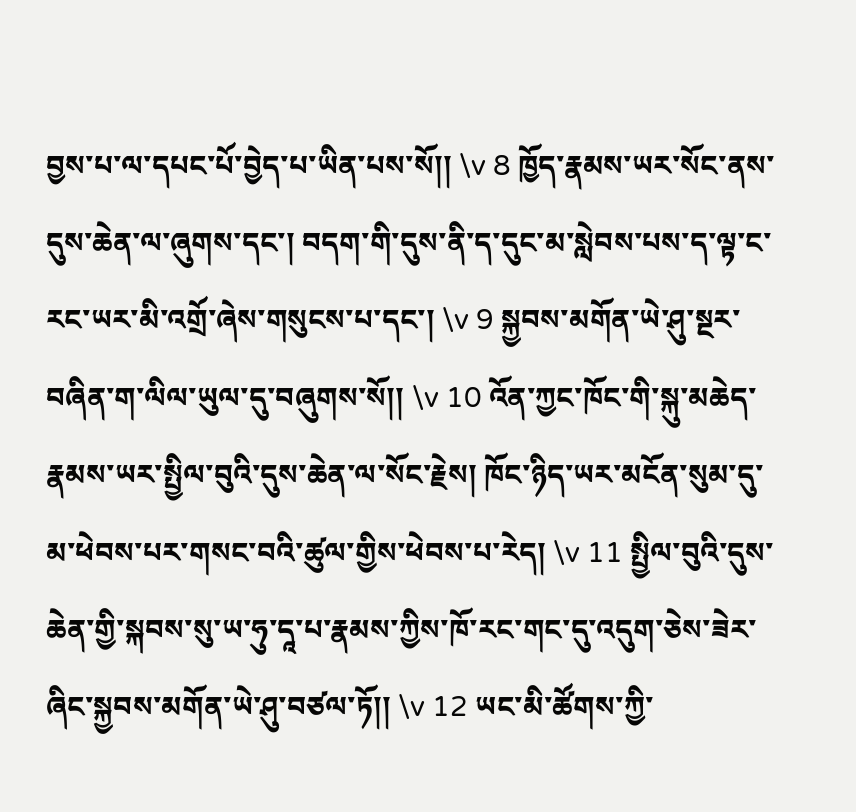བྱས་པ་ལ་དཔང་པོ་བྱེད་པ་ཡིན་པས་སོ།། \v 8 ཁྱོད་རྣམས་ཡར་སོང་ནས་དུས་ཆེན་ལ་ཞུགས་དང་། བདག་གི་དུས་ནི་ད་དུང་མ་སླེབས་པས་ད་ལྟ་ང་རང་ཡར་མི་འགྲོ་ཞེས་གསུངས་པ་དང་། \v 9 སྐྱབས་མགོན་ཡེ་ཤུ་སྔར་བཞིན་ག་ལིལ་ཡུལ་དུ་བཞུགས་སོ།། \v 10 འོན་ཀྱང་ཁོང་གི་སྐུ་མཆེད་རྣམས་ཡར་སྤྱིལ་བུའི་དུས་ཆེན་ལ་སོང་རྗེས། ཁོང་ཉིད་ཡར་མངོན་སུམ་དུ་མ་ཕེབས་པར་གསང་བའི་ཚུལ་གྱིས་ཕེབས་པ་རེད། \v 11 སྤྱིལ་བུའི་དུས་ཆེན་གྱི་སྐབས་སུ་ཡ་ཧུ་དཱ་པ་རྣམས་ཀྱིས་ཁོ་རང་གང་དུ་འདུག་ཅེས་ཟེར་ཞིང་སྐྱབས་མགོན་ཡེ་ཤུ་བཙལ་ཏོ།། \v 12 ཡང་མི་ཚོགས་ཀྱི་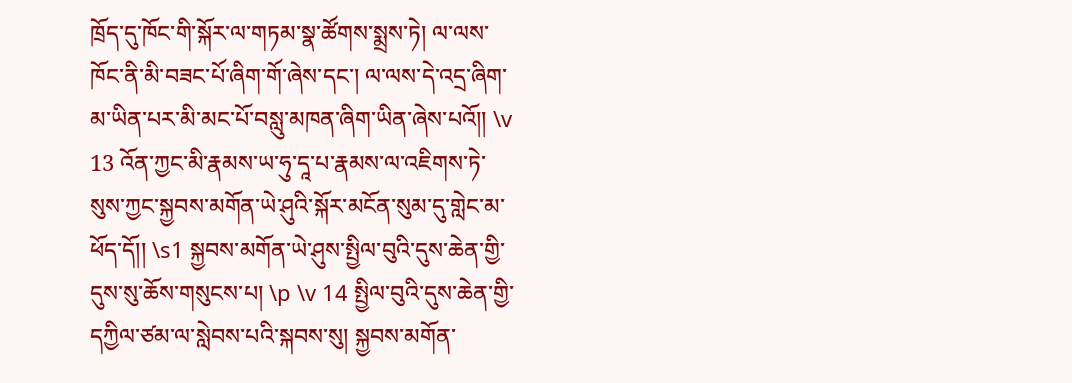ཁྲོད་དུ་ཁོང་གི་སྐོར་ལ་གཏམ་སྣ་ཚོགས་སྨྲས་ཏེ། ལ་ལས་ཁོང་ནི་མི་བཟང་པོ་ཞིག་གོ་ཞེས་དང་། ལ་ལས་དེ་འདྲ་ཞིག་མ་ཡིན་པར་མི་མང་པོ་བསླུ་མཁན་ཞིག་ཡིན་ཞེས་པའོ།། \v 13 འོན་ཀྱང་མི་རྣམས་ཡ་ཧུ་དཱ་པ་རྣམས་ལ་འཇིགས་ཏེ་སུས་ཀྱང་སྐྱབས་མགོན་ཡེ་ཤུའི་སྐོར་མངོན་སུམ་དུ་གླེང་མ་ཕོད་དོ།། \s1 སྐྱབས་མགོན་ཡེ་ཤུས་སྤྱིལ་བུའི་དུས་ཆེན་གྱི་དུས་སུ་ཆོས་གསུངས་པ། \p \v 14 སྤྱིལ་བུའི་དུས་ཆེན་གྱི་དཀྱིལ་ཙམ་ལ་སླེབས་པའི་སྐབས་སུ། སྐྱབས་མགོན་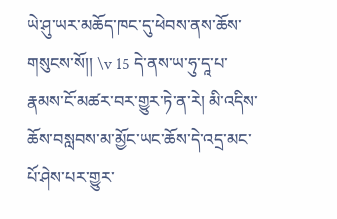ཡེ་ཤུ་ཡར་མཆོད་ཁང་དུ་ཕེབས་ནས་ཆོས་གསུངས་སོ།། \v 15 དེ་ནས་ཡ་ཧུ་དཱ་པ་རྣམས་ངོ་མཚར་བར་གྱུར་ཏེ་ན་རེ། མི་འདིས་ཆོས་བསླབས་མ་མྱོང་ཡང་ཆོས་དེ་འདྲ་མང་པོ་ཤེས་པར་གྱུར་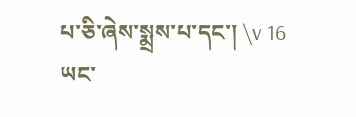པ་ཅི་ཞེས་སྨྲས་པ་དང་། \v 16 ཡང་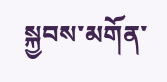སྐྱབས་མགོན་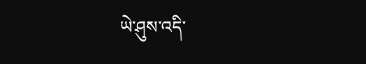ཡེ་ཤུས་འདི་